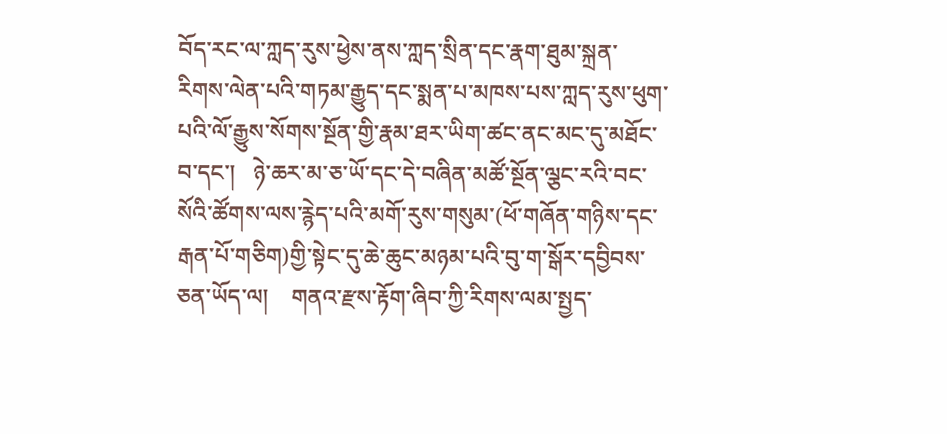བོད་རང་ལ་ཀླད་རུས་ཕྱེས་ནས་ཀླད་སྲིན་དང་རྣག་ཐུམ་སྐྲན་རིགས་ལེན་པའི་གཏམ་རྒྱུད་དང་སྨན་པ་མཁས་པས་ཀླད་རུས་ཕུག་པའི་ལོ་རྒྱུས་སོགས་སྔོན་གྱི་རྣམ་ཐར་ཡིག་ཚང་ནང་མང་དུ་མཐོང་བ་དང་།   ཉེ་ཆར་མ་ཅ་ཡོ་དང་དེ་བཞིན་མཚོ་སྔོན་ལྕང་རའི་བང་སོའི་ཚོགས་ལས་རྙེད་པའི་མགོ་རུས་གསུམ་(ཕོ་གཞོན་གཉིས་དང་རྒན་པོ་གཅིག)གྱི་སྟེང་དུ་ཆེ་ཆུང་མཉམ་པའི་བུ་ག་སྒོར་དབྱིབས་ཅན་ཡོད་ལ།    གནའ་རྫས་རྟོག་ཞིབ་ཀྱི་རིགས་ལམ་སྤྱད་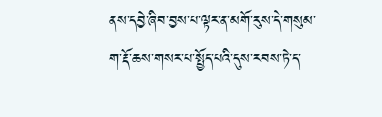ནས་དབྱེ་ཞིབ་བྱས་པ་ལྟར་ན་མགོ་རུས་དེ་གསུམ་ག་རྡོ་ཆས་གསར་པ་སྤྱོད་པའི་དུས་རབས་ཏེ་ད་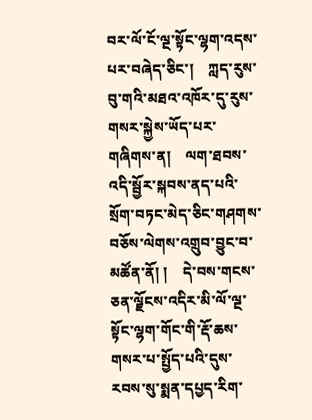བར་ལོ་ངོ་ལྔ་སྟོང་ལྷག་འདས་པར་བཞེད་ཅིང་།    ཀླད་རུས་བུ་གའི་མཐའ་འཁོར་དུ་རུས་གསར་སྐྱེས་ཡོད་པར་གཞིགས་ན།    ལག་ཐབས་འདི་སྦྱོར་སྐབས་ནད་པའི་སྲོག་བཏང་མེད་ཅིང་གཤགས་བཅོས་ལེགས་འགྲུབ་བྱུང་བ་མཚོན་ནོ། །    དེ་བས་གངས་ཅན་ལྗོངས་འདིར་མི་ལོ་ལྔ་སྟོང་ལྷག་གོང་གི་རྡོ་ཆས་གསར་པ་སྤྱོད་པའི་དུས་རབས་སུ་སྨན་དཔྱད་རིག་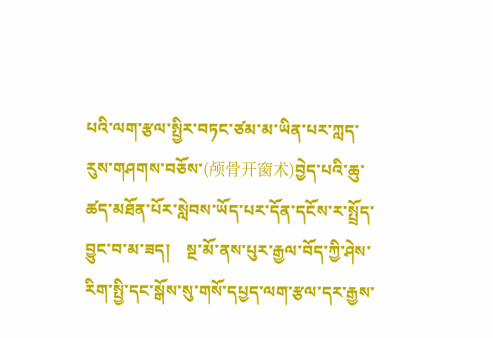པའི་ལག་རྩལ་སྤྱིར་བཏང་ཙམ་མ་ཡིན་པར་ཀླད་རུས་གཤགས་བཅོས་(颅骨开窗术)བྱེད་པའི་ཆུ་ཚད་མཐོན་པོར་སླེབས་ཡོད་པར་དོན་དངོས་ར་སྤྲོད་བྱུང་བ་མ་ཟད།    སྔ་མོ་ནས་པུར་རྒྱལ་བོད་ཀྱི་ཤེས་རིག་སྤྱི་དང་སྒོས་སུ་གསོ་དཔྱད་ལག་རྩལ་དར་རྒྱས་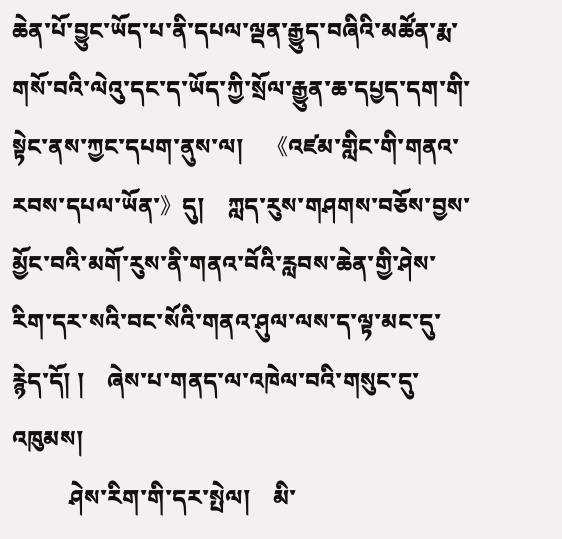ཆེན་པོ་བྱུང་ཡོད་པ་ནི་དཔལ་ལྡན་རྒྱུད་བཞིའི་མཚོན་རྨ་གསོ་བའི་ལེའུ་དང་ད་ཡོད་ཀྱི་སྲོལ་རྒྱུན་ཆ་དཔྱད་དག་གི་སྟེང་ནས་ཀྱང་དཔག་ནུས་ལ།    《འཛམ་གླིང་གི་གནའ་རབས་དཔལ་ཡོན་》དུ།    ཀླད་རུས་གཤགས་བཅོས་བྱས་མྱོང་བའི་མགོ་རུས་ནི་གནའ་བོའི་རླབས་ཆེན་གྱི་ཤེས་རིག་དར་སའི་བང་སོའི་གནའ་ཤུལ་ལས་ད་ལྟ་མང་དུ་རྙེད་དོ། །    ཞེས་པ་གནད་ལ་འཁེལ་བའི་གསུང་དུ་འཁུམས།
          ཤེས་རིག་གི་དར་སྤེལ།    མི་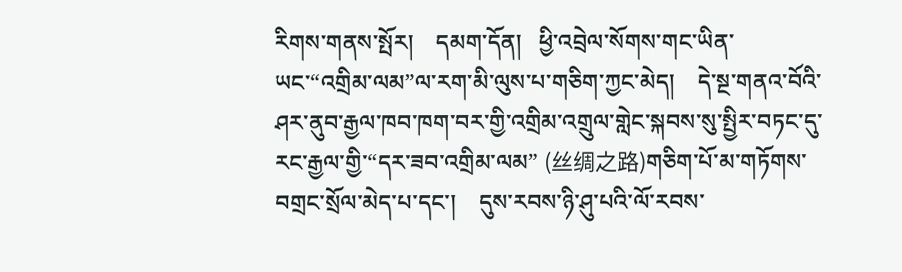རིགས་གནས་སྤོར།    དམག་དོན།   ཕྱི་འབྲེལ་སོགས་གང་ཡིན་ཡང་“འགྲིམ་ལམ”ལ་རག་མི་ལུས་པ་གཅིག་ཀྱང་མེད།    དེ་སྔ་གནའ་བོའི་ཤར་ནུབ་རྒྱལ་ཁབ་ཁག་བར་གྱི་འགྲིམ་འགྲུལ་གླེང་སྐབས་སུ་སྤྱིར་བཏང་དུ་རང་རྒྱལ་གྱི་“དར་ཟབ་འགྲིམ་ལམ” (丝绸之路)གཅིག་པོ་མ་གཏོགས་བགྲང་སྲོལ་མེད་པ་དང་།    དུས་རབས་ཉི་ཤུ་པའི་ལོ་རབས་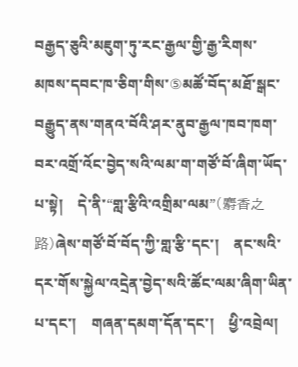བརྒྱད་ཅུའི་མཇུག་ཏུ་རང་རྒྱལ་གྱི་རྒྱ་རིགས་མཁས་དབང་ཁ་ཅིག་གིས་⑤མཚོ་བོད་མཐོ་སྒང་བརྒྱུད་ནས་གནའ་བོའི་ཤར་ནུབ་རྒྱལ་ཁབ་ཁག་བར་འགྲོ་འོང་བྱེད་སའི་ལམ་ག་གཙོ་བོ་ཞིག་ཡོད་པ་སྟེ།    དེ་ནི་“གླ་རྩིའི་འགྲིམ་ལམ”(麝香之路)ཞེས་གཙོ་བོ་བོད་ཀྱི་གླ་རྩི་དང་།    ནང་སའི་དར་གོས་སྐྱེལ་འདྲེན་བྱེད་སའི་ཚོང་ལམ་ཞིག་ཡིན་པ་དང་།    གཞན་དམག་དོན་དང་།    ཕྱི་འབྲེལ།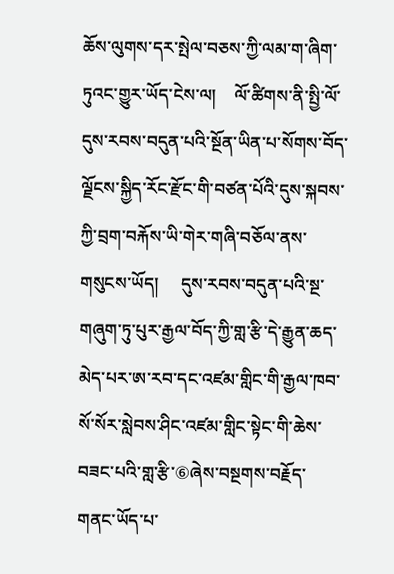ཆོས་ལུགས་དར་སྤེལ་བཅས་ཀྱི་ལམ་ག་ཞིག་ཏུའང་གྱུར་ཡོད་ངེས་ལ།    ལོ་ཚིགས་ནི་སྤྱི་ལོ་དུས་རབས་བདུན་པའི་སྔོན་ཡིན་པ་སོགས་བོད་ལྗོངས་སྐྱིད་རོང་རྫོང་གི་བཙན་པོའི་དུས་སྐབས་ཀྱི་བྲག་བརྐོས་ཡི་གེར་གཞི་བཅོལ་ནས་གསུངས་ཡོད།     དུས་རབས་བདུན་པའི་སྔ་གཞུག་ཏུ་པུར་རྒྱལ་བོད་ཀྱི་གླ་རྩི་དེ་རྒྱུན་ཆད་མེད་པར་ཨ་རབ་དང་འཛམ་གླིང་གི་རྒྱལ་ཁབ་སོ་སོར་སླེབས་ཤིང་འཛམ་གླིང་སྟེང་གི་ཆེས་བཟང་པའི་གླ་རྩི་⑥ཞེས་བསྔགས་བརྗོད་གནང་ཡོད་པ་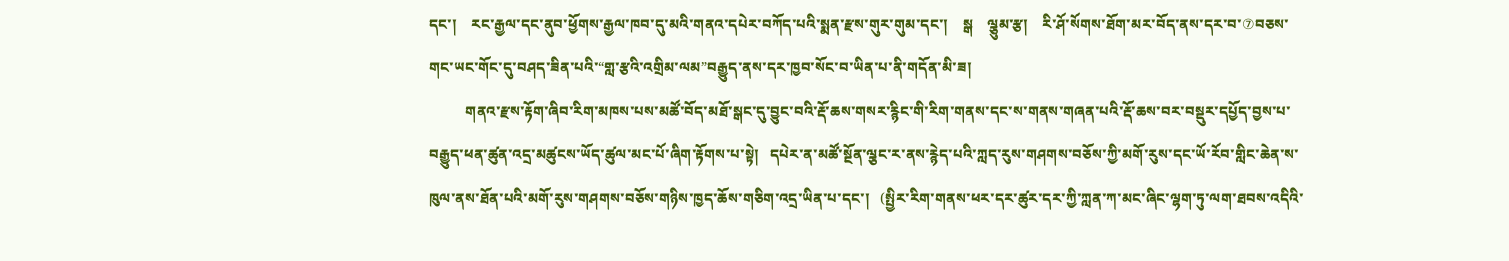དང་།    རང་རྒྱལ་དང་ནུབ་ཕྱོགས་རྒྱལ་ཁབ་དུ་མའི་གནའ་དཔེར་བཀོད་པའི་སྨན་རྫས་གུར་གུམ་དང་།    སྒ    ལྕུམ་རྩ།    རི་ཤོ་སོགས་ཐོག་མར་བོད་ནས་དར་བ་⑦བཅས་གང་ཡང་གོང་དུ་བཤད་ཟིན་པའི་“གླ་རྩའི་འགྲིམ་ལམ”བརྒྱུད་ནས་དར་ཁྱབ་སོང་བ་ཡིན་པ་ནི་གདོན་མི་ཟ།
          གནའ་རྫས་རྟོག་ཞིབ་རིག་མཁས་པས་མཚོ་བོད་མཐོ་སྒང་དུ་བྱུང་བའི་རྡོ་ཆས་གསར་རྙིང་གི་རིག་གནས་དང་ས་གནས་གཞན་པའི་རྡོ་ཆས་བར་བསྡུར་དཔྱོད་བྱས་པ་བརྒྱུད་ཕན་ཚུན་འདྲ་མཚུངས་ཡོད་ཚུལ་མང་པོ་ཞིག་རྟོགས་པ་སྟེ།   དཔེར་ན་མཚོ་སྔོན་ལྕང་ར་ནས་རྙེད་པའི་ཀླད་རུས་གཤགས་བཅོས་ཀྱི་མགོ་རུས་དང་ཡོ་རོབ་གླིང་ཆེན་ས་ཁུལ་ནས་ཐོན་པའི་མགོ་རུས་གཤགས་བཅོས་གཉིས་ཁྱད་ཆོས་གཅིག་འདྲ་ཡིན་པ་དང་།   (སྤྱིར་རིག་གནས་ཕར་དར་ཚུར་དར་ཀྱི་ཀླན་ཀ་མང་ཞིང་ལྷག་ཏུ་ལག་ཐབས་འདིའི་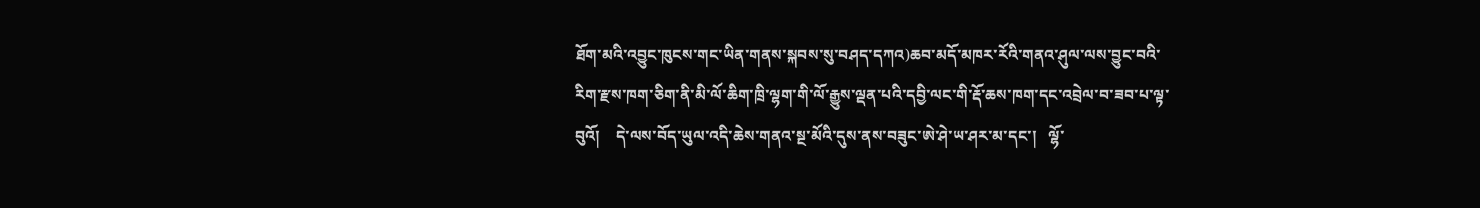ཐོག་མའི་འབྱུང་ཁུངས་གང་ཡིན་གནས་སྐབས་སུ་བཤད་དཀའ)ཆབ་མདོ་མཁར་རོའི་གནའ་ཤུལ་ལས་བྱུང་བའི་རིག་རྫས་ཁག་ཅིག་ནི་མི་ལོ་ཆིག་ཁྲི་ལྷག་གི་ལོ་རྒྱུས་ལྡན་པའི་དབྱི་ལང་གི་རྡོ་ཆས་ཁག་དང་འབྲེལ་བ་ཟབ་པ་ལྟ་བུའོ།    དེ་ལས་བོད་ཡུལ་འདི་ཆེས་གནའ་སྔ་མོའི་དུས་ནས་བཟུང་ཨེ་ཤེ་ཡ་ཤར་མ་དང་།   ལྷོ་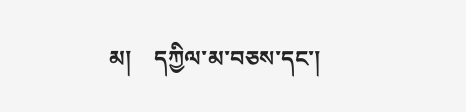མ།    དཀྱིལ་མ་བཅས་དང་།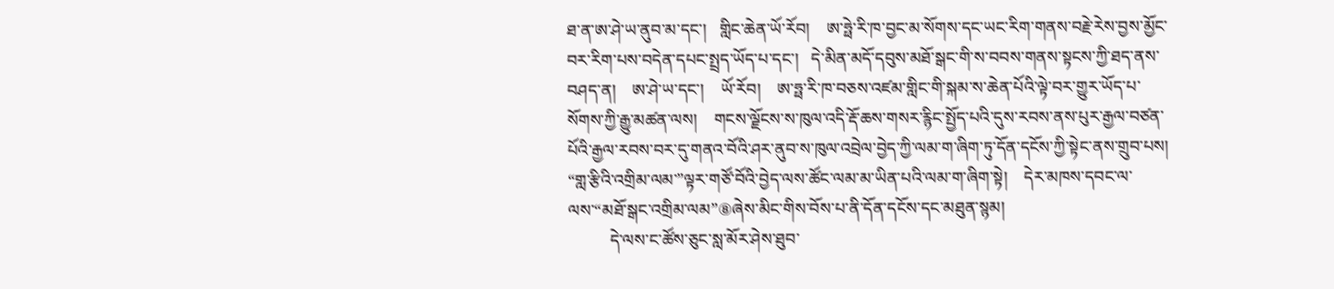ཐ་ན་ཨ་ཤེ་ཡ་ནུབ་མ་དང་།   གླིང་ཆེན་ཡོ་རོབ།    ཨ་ཧྥེ་རི་ཁ་བྱང་མ་སོགས་དང་ཡང་རིག་གནས་བརྗེ་རེས་བྱས་མྱོང་བར་རིག་པས་བདེན་དཔང་སྤྲད་ཡོད་པ་དང་།   དེ་མིན་མདོ་དབུས་མཐོ་སྒང་གི་ས་བབས་གནས་སྟངས་ཀྱི་ཐད་ནས་བཤད་ན།    ཨ་ཤེ་ཡ་དང་།    ཡོ་རོབ།    ཨ་ཧྥ་རི་ཁ་བཅས་འཛམ་གླིང་གི་སྐམ་ས་ཆེན་པོའི་ལྟེ་བར་གྱུར་ཡོད་པ་སོགས་ཀྱི་རྒྱུ་མཚན་ལས།    གངས་ལྗོངས་ས་ཁུལ་འདི་རྡོ་ཆས་གསར་རྙིང་སྤྱོད་པའི་དུས་རབས་ནས་པུར་རྒྱལ་བཙན་པོའི་རྒྱལ་རབས་བར་དུ་གནའ་བོའི་ཤར་ནུབ་ས་ཁུལ་འབྲེལ་བྱེད་ཀྱི་ལམ་ག་ཞིག་ཏུ་དོན་དངོས་ཀྱི་སྟེང་ནས་གྲུབ་པས།    “གླ་རྩིའི་འགྲིམ་ལམ་”ལྟར་གཙོ་བོའི་བྱེད་ལས་ཚོང་ལམ་མ་ཡིན་པའི་ལམ་ག་ཞིག་སྟེ།    དེར་མཁས་དབང་ལ་ལས་“མཐོ་སྒང་འགྲིམ་ལམ”⑧ཞེས་མིང་གིས་བོས་པ་ནི་དོན་དངོས་དང་མཐུན་སྙམ།
          དེ་ལས་ང་ཚོས་ཅུང་སླ་མོར་ཤེས་ཐུབ་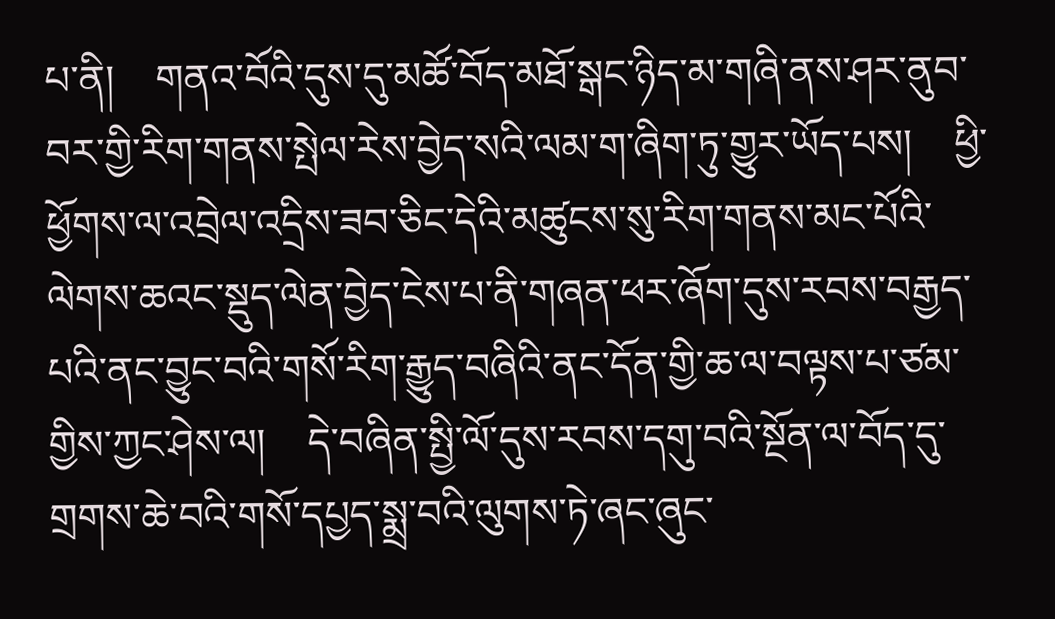པ་ནི།    གནའ་བོའི་དུས་དུ་མཚོ་བོད་མཐོ་སྒང་ཉིད་མ་གཞི་ནས་ཤར་ནུབ་བར་གྱི་རིག་གནས་སྤེལ་རེས་བྱེད་སའི་ལམ་ག་ཞིག་ཏུ་གྱུར་ཡོད་པས།    ཕྱི་ཕྱོགས་ལ་འབྲེལ་འདྲིས་ཟབ་ཅིང་དེའི་མཚུངས་སུ་རིག་གནས་མང་པོའི་ལེགས་ཆའང་སྡུད་ལེན་བྱེད་ངེས་པ་ནི་གཞན་ཕར་ཞོག་དུས་རབས་བརྒྱད་པའི་ནང་བྱུང་བའི་གསོ་རིག་རྒྱུད་བཞིའི་ནང་དོན་གྱི་ཆ་ལ་བལྟས་པ་ཙམ་གྱིས་ཀྱང་ཤེས་ལ།    དེ་བཞིན་སྤྱི་ལོ་དུས་རབས་དགུ་བའི་སྔོན་ལ་བོད་དུ་གྲགས་ཆེ་བའི་གསོ་དཔྱད་སྨྲ་བའི་ལུགས་ཏེ་ཞང་ཞུང་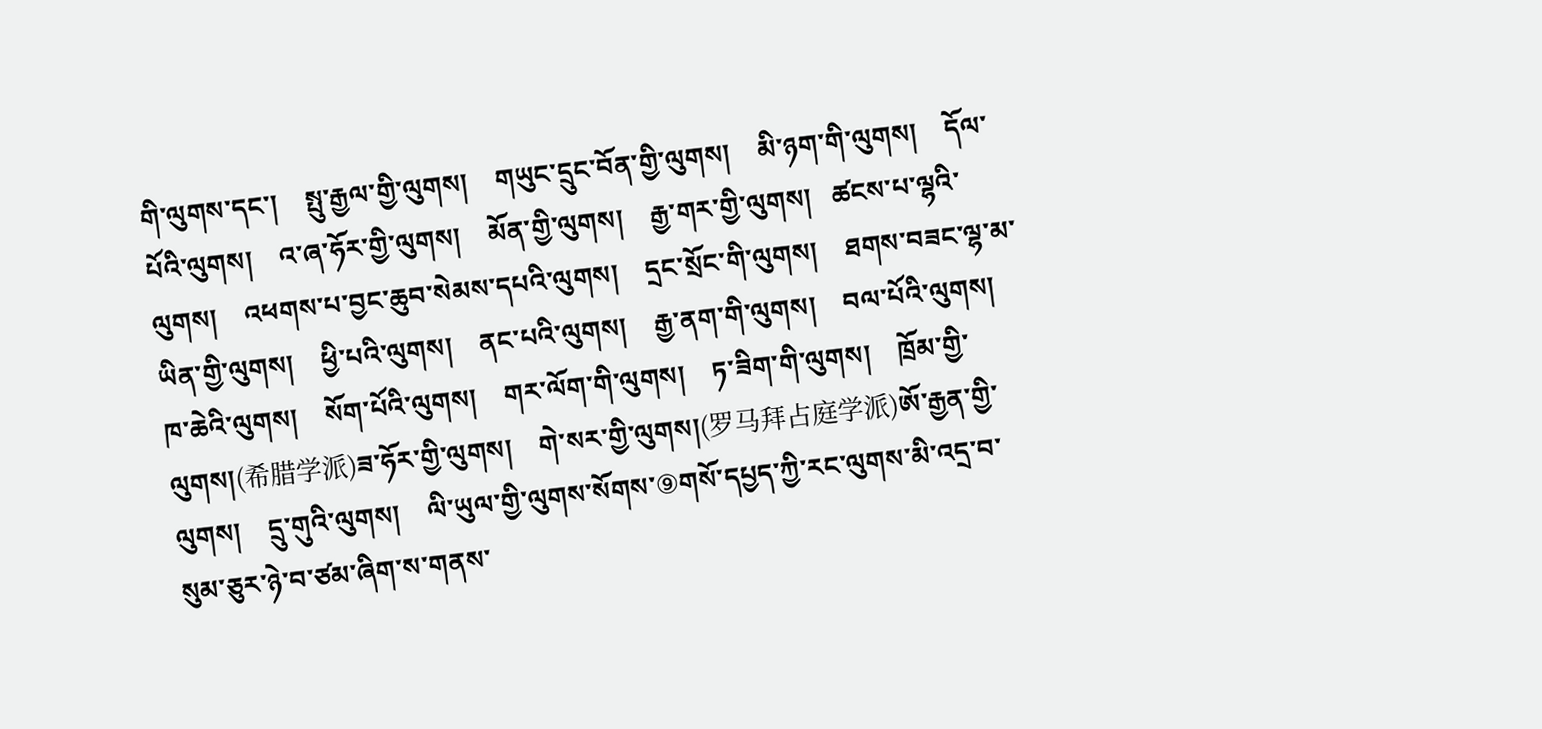གི་ལུགས་དང་།    སྤུ་རྒྱལ་གྱི་ལུགས།    གཡུང་དྲུང་བོན་གྱི་ལུགས།    མི་ཉག་གི་ལུགས།    དོལ་པོའི་ལུགས།    འ་ཞ་ཧོར་གྱི་ལུགས།    མོན་གྱི་ལུགས།    རྒྱ་གར་གྱི་ལུགས།   ཚངས་པ་ལྷའི་ལུགས།    འཕགས་པ་བྱང་ཆུབ་སེམས་དཔའི་ལུགས།    དྲང་སྲོང་གི་ལུགས།    ཐགས་བཟང་ལྷ་མ་ཡིན་གྱི་ལུགས།    ཕྱི་པའི་ལུགས།    ནང་པའི་ལུགས།    རྒྱ་ནག་གི་ལུགས།    བལ་པོའི་ལུགས།     ཁ་ཆེའི་ལུགས།    སོག་པོའི་ལུགས།    གར་ལོག་གི་ལུགས།    ཏ་ཟིག་གི་ལུགས།    ཁྲོམ་གྱི་ལུགས།(希腊学派)ཟ་ཧོར་གྱི་ལུགས།    གེ་སར་གྱི་ལུགས།(罗马拜占庭学派)ཨོ་རྒྱན་གྱི་ལུགས།    དྲུ་གུའི་ལུགས།    ལི་ཡུལ་གྱི་ལུགས་སོགས་⑨གསོ་དཔྱད་ཀྱི་རང་ལུགས་མི་འདྲ་བ་སུམ་ཅུར་ཉེ་བ་ཙམ་ཞིག་ས་གནས་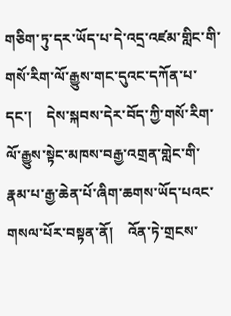གཅིག་ཏུ་དར་ཡོད་པ་དེ་འདྲ་འཛམ་གླིང་གི་གསོ་རིག་ལོ་རྒྱུས་གང་དུའང་དཀོན་པ་དང་།    དེས་སྐབས་དེར་བོད་ཀྱི་གསོ་རིག་ལོ་རྒྱུས་སྟེང་མཁས་བརྒྱ་འགྲན་གླེང་གི་རྣམ་པ་རྒྱ་ཆེན་པོ་ཞིག་ཆགས་ཡོད་པའང་གསལ་པོར་བསྟན་ནོ།    འོན་ཏེ་གྲངས་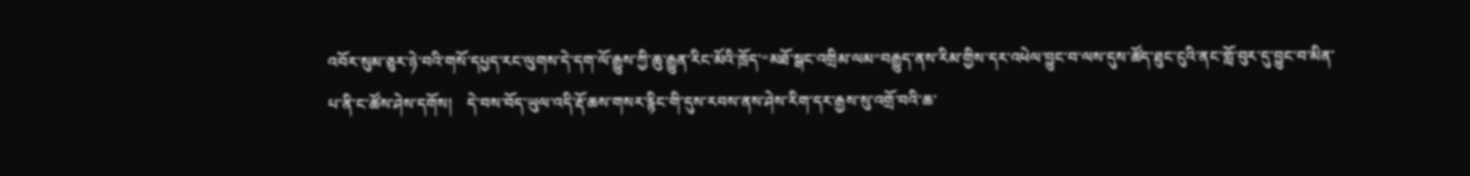འབོར་སུམ་ཅུར་ཉེ་བའི་གསོ་དཔྱད་རང་ལུགས་དེ་དག་ལོ་རྒྱུས་ཀྱི་ཆུ་རྒྱུན་རིང་མོའི་ཁྲོད་“མཐོ་སྒང་འགྲིམ་ལམ”བརྒྱུད་ནས་རིམ་གྱིས་དར་འཕེལ་བྱུང་བ་ལས་དུས་ཚོད་ཐུང་ངུའི་ནང་གློ་བུར་དུ་བྱུང་བ་མིན་པ་ནི་ང་ཚོས་ཤེས་དགོས།    དེ་བས་བོད་ཡུལ་འདི་རྡོ་ཆས་གསར་རྙིང་གི་དུས་རབས་ནས་ཤེས་རིག་དར་རྒྱས་སུ་འགྲོ་བའི་ཆ་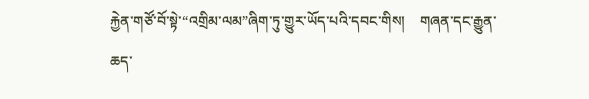རྐྱེན་གཙོ་བོ་སྟེ་“འགྲིམ་ལམ”ཞིག་ཏུ་གྱུར་ཡོད་པའི་དབང་གིས།    གཞན་དང་རྒྱུན་ཆད་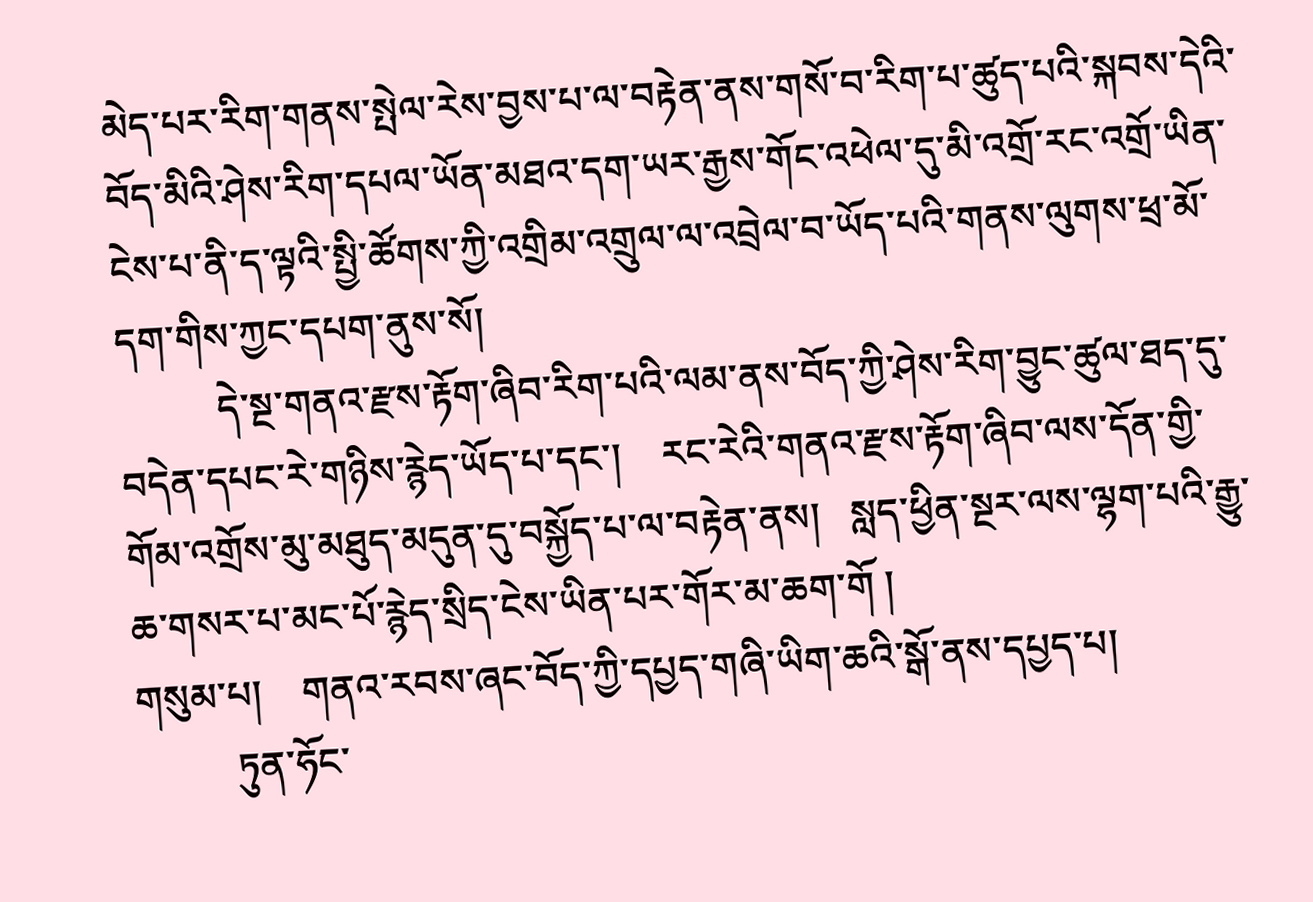མེད་པར་རིག་གནས་སྤེལ་རེས་བྱས་པ་ལ་བརྟེན་ནས་གསོ་བ་རིག་པ་ཚུད་པའི་སྐབས་དེའི་བོད་མིའི་ཤེས་རིག་དཔལ་ཡོན་མཐའ་དག་ཡར་རྒྱས་གོང་འཕེལ་དུ་མི་འགྲོ་རང་འགྲོ་ཡིན་ངེས་པ་ནི་ད་ལྟའི་སྤྱི་ཚོགས་ཀྱི་འགྲིམ་འགྲུལ་ལ་འབྲེལ་བ་ཡོད་པའི་གནས་ལུགས་ཕྲ་མོ་དག་གིས་ཀྱང་དཔག་ནུས་སོ།
          དེ་སྔ་གནའ་རྫས་རྟོག་ཞིབ་རིག་པའི་ལམ་ནས་བོད་ཀྱི་ཤེས་རིག་བྱུང་ཚུལ་ཐད་དུ་བདེན་དཔང་རེ་གཉིས་རྙེད་ཡོད་པ་དང་།    རང་རེའི་གནའ་རྫས་རྟོག་ཞིབ་ལས་དོན་གྱི་གོམ་འགྲོས་མུ་མཐུད་མདུན་དུ་བསྐྱོད་པ་ལ་བརྟེན་ནས།   སླད་ཕྱིན་སྔར་ལས་ལྷག་པའི་རྒྱུ་ཆ་གསར་པ་མང་པོ་རྙེད་སྲིད་ངེས་ཡིན་པར་གོར་མ་ཆག་གོ །
གསུམ་པ།    གནའ་རབས་ཞང་བོད་ཀྱི་དཔྱད་གཞི་ཡིག་ཆའི་སྒོ་ནས་དཔྱད་པ།
          ཏུན་ཧོང་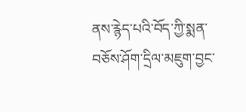ནས་རྙེད་པའི་བོད་ཀྱི་སྨན་བཅོས་ཤོག་དྲིལ་མཇུག་བྱང་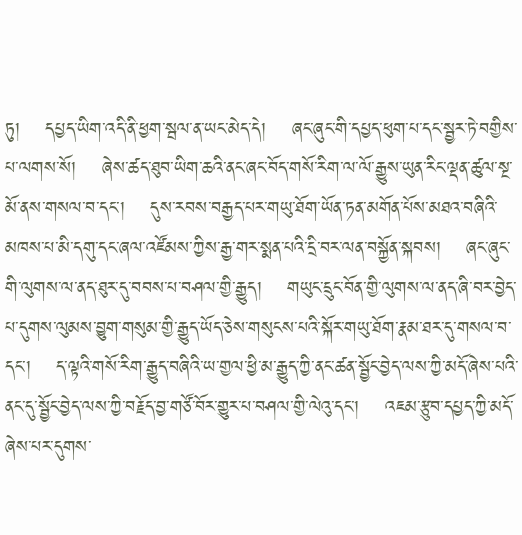ཏུ།    དཔྱད་ཡིག་འདི་ནི་ཕྱག་སྦལ་ན་ཡང་མེད་དེ།    ཞང་ཞུང་གི་དཔྱད་ཕུག་པ་དང་སྦྱར་ཏེ་བགྱིས་པ་ལགས་སོ།    ཞེས་ཚད་ཐུབ་ཡིག་ཆའི་ནང་ཞང་བོད་གསོ་རིག་ལ་ལོ་རྒྱུས་ཡུན་རིང་ལྡན་ཚུལ་སྔ་མོ་ནས་གསལ་བ་དང་།    དུས་རབས་བརྒྱད་པར་གཡུ་ཐོག་ཡོན་ཏན་མགོན་པོས་མཐའ་བཞིའི་མཁས་པ་མི་དགུ་དང་ཞལ་འཛོམས་ཀྱིས་རྒྱ་གར་སྨན་པའི་དྲི་བར་ལན་བསྐྱོན་སྐབས།    ཞང་ཞུང་གི་ལུགས་ལ་ནད་ཐུར་དུ་བབས་པ་བཤལ་གྱི་རྒྱུད།    གཡུང་དྲུང་བོན་གྱི་ལུགས་ལ་ནད་ཞི་བར་བྱེད་པ་དུགས་ལུམས་བྱུག་གསུམ་གྱི་རྒྱུད་ཡོད་ཅེས་གསུངས་པའི་སྐོར་གཡུ་ཐོག་རྣམ་ཐར་དུ་གསལ་བ་དང་།    ད་ལྟའི་གསོ་རིག་རྒྱུད་བཞིའི་ཡ་གྱལ་ཕྱི་མ་རྒྱུད་ཀྱི་ནང་ཚན་སྦྱོང་བྱེད་ལས་ཀྱི་མདོ་ཞེས་པའི་ནང་དུ་སྦྱོང་བྱེད་ལས་ཀྱི་བརྗོད་བྱ་གཙོ་བོར་གྱུར་པ་བཤལ་གྱི་ལེའུ་དང་།    འཇམ་རྩུབ་དཔྱད་ཀྱི་མདོ་ཞེས་པར་དུགས་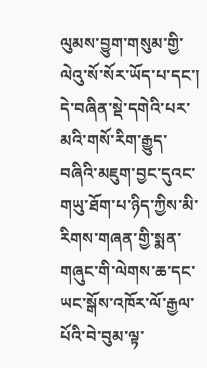ལུམས་བྱུག་གསུམ་གྱི་ལེའུ་སོ་སོར་ཡོད་པ་དང་།    དེ་བཞིན་སྡེ་དགེའི་པར་མའི་གསོ་རིག་རྒྱུད་བཞིའི་མཇུག་བྱང་དུའང་གཡུ་ཐོག་པ་ཉིད་ཀྱིས་མི་རིགས་གཞན་གྱི་སྨན་གཞུང་གི་ལེགས་ཆ་དང་ཡང་སྒོས་འཁོར་ལོ་རྒྱལ་པོའི་བེ་བུམ་ལྟ་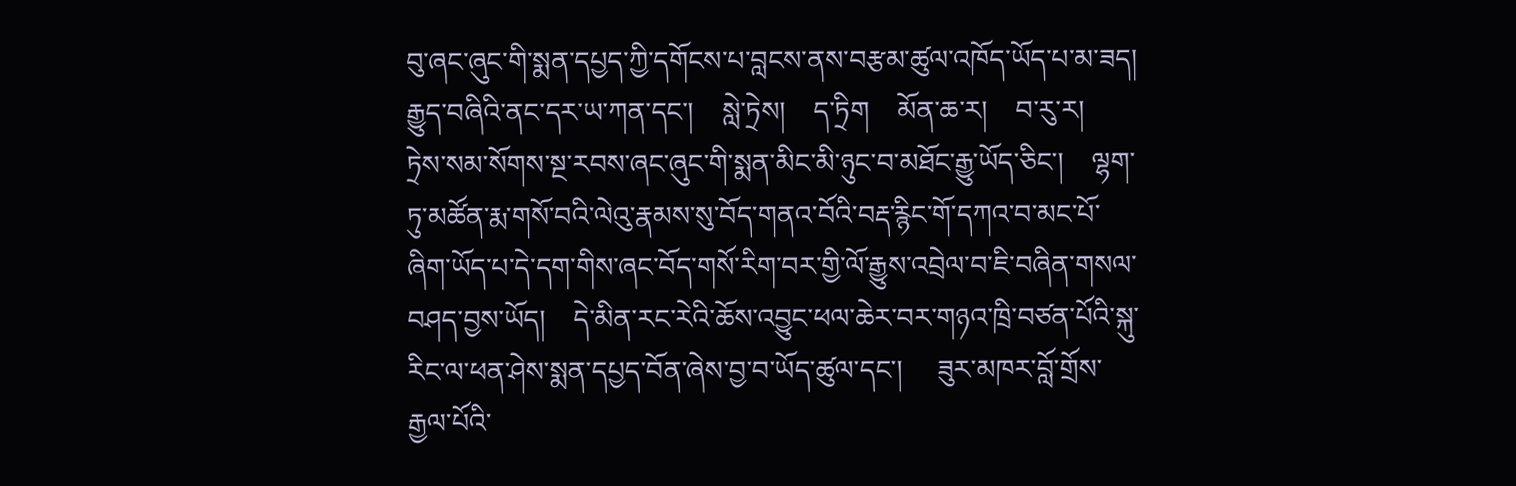བུ་ཞང་ཞུང་གི་སྨན་དཔྱད་ཀྱི་དགོངས་པ་བླངས་ནས་བརྩམ་ཚུལ་འཁོད་ཡོད་པ་མ་ཟད།     རྒྱུད་བཞིའི་ནང་དར་ཡ་ཀན་དང་།    སླེ་ཏྲེས།    ད་ཏྲིག    མོན་ཆ་ར།    བ་རུ་ར།    ཏྲེས་སམ་སོགས་སྔ་རབས་ཞང་ཞུང་གི་སྨན་མིང་མི་ཉུང་བ་མཐོང་རྒྱུ་ཡོད་ཅིང་།    ལྷག་ཏུ་མཚོན་རྨ་གསོ་བའི་ལེའུ་རྣམས་སུ་བོད་གནའ་བོའི་བརྡ་རྙིང་གོ་དཀའ་བ་མང་པོ་ཞིག་ཡོད་པ་དེ་དག་གིས་ཞང་བོད་གསོ་རིག་བར་གྱི་ལོ་རྒྱུས་འབྲེལ་བ་ཇི་བཞིན་གསལ་བཤད་བྱས་ཡོད།    དེ་མིན་རང་རེའི་ཆོས་འབྱུང་ཕལ་ཆེར་བར་གཉའ་ཁྲི་བཙན་པོའི་སྐུ་རིང་ལ་ཕན་ཤེས་སྨན་དཔྱད་བོན་ཞེས་བྱ་བ་ཡོད་ཚུལ་དང་།     ཟུར་མཁར་བློ་གྲོས་རྒྱལ་པོའི་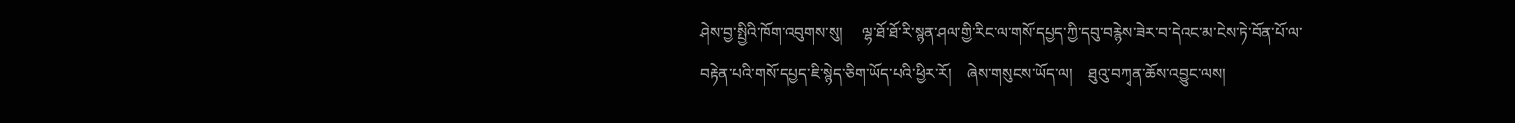ཤེས་བྱ་སྤྱིའི་ཁོག་འབུགས་སུ།     ལྷ་ཐོ་ཐོ་རི་སྙན་ཤལ་གྱི་རིང་ལ་གསོ་དཔྱད་ཀྱི་དབུ་བརྙེས་ཟེར་བ་དེའང་མ་ངེས་ཏེ་བོན་པོ་ལ་བརྟེན་པའི་གསོ་དཔྱད་ཇི་སྙེད་ཅིག་ཡོད་པའི་ཕྱིར་རོ།    ཞེས་གསུངས་ཡོད་ལ།    ཐུའུ་བཀྭན་ཆོས་འབྱུང་ལས།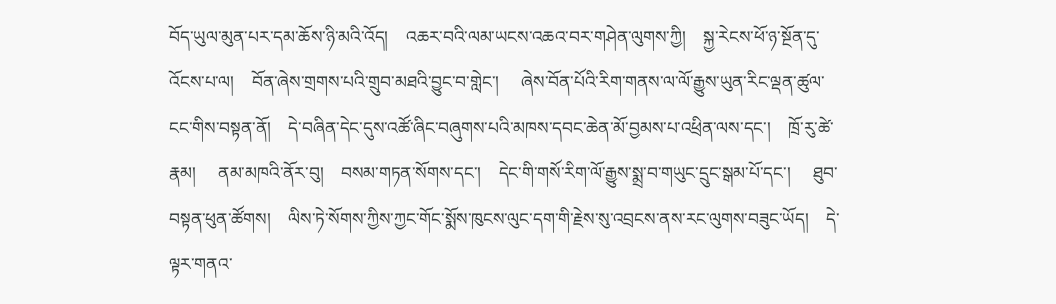བོད་ཡུལ་མུན་པར་དམ་ཆོས་ཉི་མའི་འོད།    འཆར་བའི་ལམ་ཡངས་འཆའ་བར་གཤེན་ལུགས་ཀྱི།    སྐྱ་རེངས་ཕོ་ཉ་སྔོན་དུ་འོངས་པ་ལ།    བོན་ཞེས་གྲགས་པའི་གྲུབ་མཐའི་བྱུང་བ་གླེང་།     ཞེས་བོན་པོའི་རིག་གནས་ལ་ལོ་རྒྱུས་ཡུན་རིང་ལྡན་ཚུལ་ངང་གིས་བསྟན་ནོ།    དེ་བཞིན་དེང་དུས་འཚོ་ཞིང་བཞུགས་པའི་མཁས་དབང་ཆེན་མོ་བྱམས་པ་འཕྲིན་ལས་དང་།    ཁྲོ་རུ་ཚེ་རྣམ།     ནམ་མཁའི་ནོར་བུ།    བསམ་གཏན་སོགས་དང་།    དེང་གི་གསོ་རིག་ལོ་རྒྱུས་སྨྲ་བ་གཡུང་དྲུང་སྒམ་པོ་དང་།     ཐུབ་བསྟན་ཕུན་ཚོགས།    ལིས་ཏེ་སོགས་ཀྱིས་ཀྱང་གོང་སྨོས་ཁུངས་ལུང་དག་གི་རྗེས་སུ་འབྲངས་ནས་རང་ལུགས་བཟུང་ཡོད།    དེ་ལྟར་གནའ་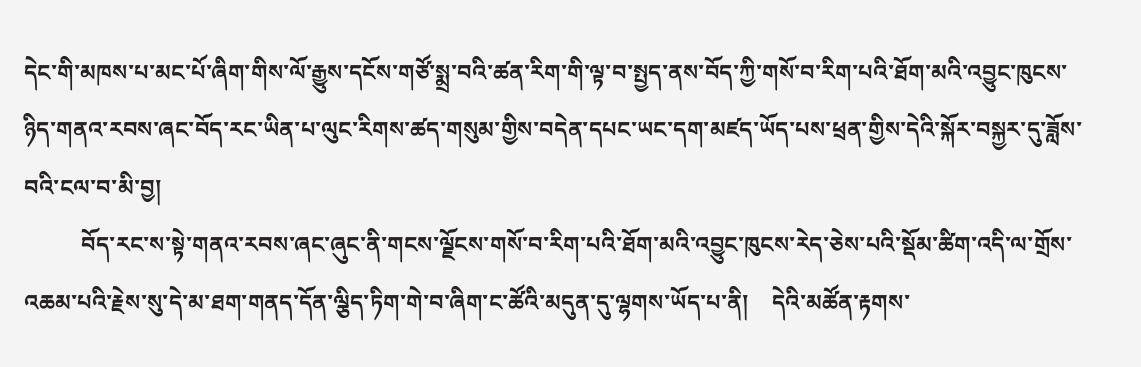དེང་གི་མཁས་པ་མང་པོ་ཞིག་གིས་ལོ་རྒྱུས་དངོས་གཙོ་སྨྲ་བའི་ཚན་རིག་གི་ལྟ་བ་སྤྱད་ནས་བོད་ཀྱི་གསོ་བ་རིག་པའི་ཐོག་མའི་འབྱུང་ཁུངས་ཉིད་གནའ་རབས་ཞང་བོད་རང་ཡིན་པ་ལུང་རིགས་ཚད་གསུམ་གྱིས་བདེན་དཔང་ཡང་དག་མཛད་ཡོད་པས་ཕྲན་གྱིས་དེའི་སྐོར་བསྐྱར་དུ་ཟློས་བའི་ངལ་བ་མི་བྱ།
          བོད་རང་ས་སྟེ་གནའ་རབས་ཞང་ཞུང་ནི་གངས་ལྗོངས་གསོ་བ་རིག་པའི་ཐོག་མའི་འབྱུང་ཁུངས་རེད་ཅེས་པའི་སྡོམ་ཚིག་འདི་ལ་གྲོས་འཆམ་པའི་རྗེས་སུ་དེ་མ་ཐག་གནད་དོན་ལྕིད་ཏིག་གེ་བ་ཞིག་ང་ཚོའི་མདུན་དུ་ལྷགས་ཡོད་པ་ནི།    དེའི་མཚོན་རྟགས་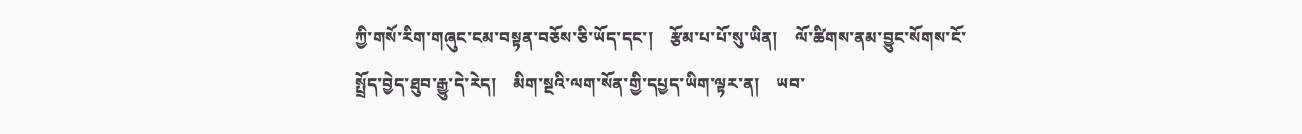ཀྱི་གསོ་རིག་གཞུང་ངམ་བསྟན་བཅོས་ཅི་ཡོད་དང་།    རྩོམ་པ་པོ་སུ་ཡིན།    ལོ་ཚིགས་ནམ་བྱུང་སོགས་ངོ་སྤྲོད་བྱེད་ཐུབ་རྒྱུ་དེ་རེད།    མིག་སྔའི་ལག་སོན་གྱི་དཔྱད་ཡིག་ལྟར་ན།    ཡབ་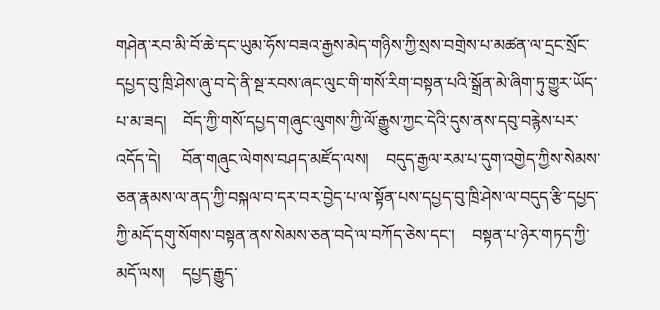གཤེན་རབ་མི་བོ་ཆེ་དང་ཡུམ་ཧོས་བཟའ་རྒྱས་མེད་གཉིས་ཀྱི་སྲས་བགྲེས་པ་མཚན་ལ་དྲང་སྲོང་དཔྱད་བུ་ཁྲི་ཤེས་ཞུ་བ་དེ་ནི་སྔ་རབས་ཞང་ལུང་གི་གསོ་རིག་བསྟན་པའི་སྒྲོན་མེ་ཞིག་ཏུ་གྱུར་ཡོད་པ་མ་ཟད།    བོད་ཀྱི་གསོ་དཔྱད་གཞུང་ལུགས་ཀྱི་ལོ་རྒྱུས་ཀྱང་དེའི་དུས་ནས་དབུ་བརྙེས་པར་འདོད་དེ།     བོན་གཞུང་ལེགས་བཤད་མཛོད་ལས།    བདུད་རྒྱལ་རམ་པ་དུག་འགྱེད་ཀྱིས་སེམས་ཅན་རྣམས་ལ་ནད་ཀྱི་བསྐལ་བ་དར་བར་བྱེད་པ་ལ་སྟོན་པས་དཔྱད་བུ་ཁྲི་ཤེས་ལ་བདུད་རྩི་དཔྱད་ཀྱི་མདོ་དགུ་སོགས་བསྟན་ནས་སེམས་ཅན་བདེ་ལ་བཀོད་ཅེས་དང་།    བསྟན་པ་ཉེར་གཏད་ཀྱི་མདོ་ལས།    དཔྱད་རྒྱུད་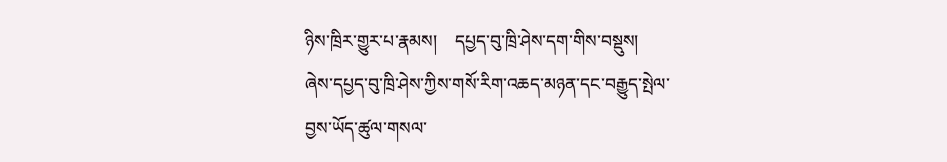ཉིས་ཁྲིར་གྱུར་པ་རྣམས།    དཔྱད་བུ་ཁྲི་ཤེས་དག་གིས་བསྡུས།    ཞེས་དཔྱད་བུ་ཁྲི་ཤེས་ཀྱིས་གསོ་རིག་འཆད་མཉན་དང་བརྒྱུད་སྤེལ་བྱས་ཡོད་ཚུལ་གསལ་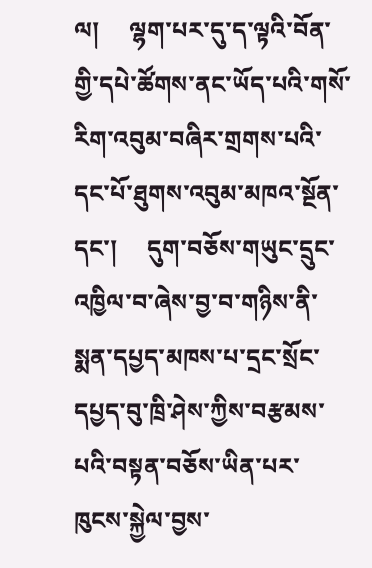ལ།     ལྷག་པར་དུ་ད་ལྟའི་བོན་གྱི་དཔེ་ཚོགས་ནང་ཡོད་པའི་གསོ་རིག་འབུམ་བཞིར་གྲགས་པའི་དང་པོ་ཐུགས་འབུམ་མཁའ་སྔོན་དང་།     དུག་བཅོས་གཡུང་དྲུང་འཁྱིལ་བ་ཞེས་བྱ་བ་གཉིས་ནི་སྨན་དཔྱད་མཁས་པ་དྲང་སྲོང་དཔྱད་བུ་ཁྲི་ཤེས་ཀྱིས་བརྩམས་པའི་བསྟན་བཅོས་ཡིན་པར་ཁུངས་སྐྱེལ་བྱས་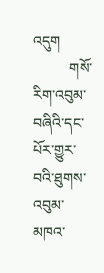འདུག
          གསོ་རིག་འབུམ་བཞིའི་དང་པོར་གྱུར་བའི་ཐུགས་འབུམ་མཁའ་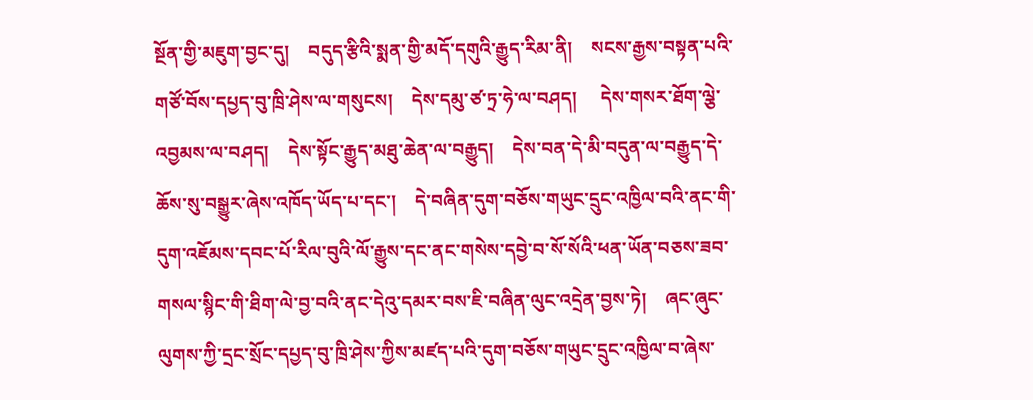སྔོན་གྱི་མཇུག་བྱང་དུ།    བདུད་རྩིའི་སྨན་གྱི་མདོ་དགུའི་རྒྱུད་རིམ་ནི།    སངས་རྒྱས་བསྟན་པའི་གཙོ་བོས་དཔྱད་བུ་ཁྲི་ཤེས་ལ་གསུངས།    དེས་དམུ་ཙ་ཏྲ་ཧེ་ལ་བཤད།     དེས་གསར་ཐོག་ལྕེ་འབྱམས་ལ་བཤད།    དེས་སྟོང་རྒྱུད་མཐུ་ཆེན་ལ་བརྒྱུད།    དེས་བན་དེ་མི་བདུན་ལ་བརྒྱུད་དེ་ཆོས་སུ་བསྒྱུར་ཞེས་འཁོད་ཡོད་པ་དང་།    དེ་བཞིན་དུག་བཅོས་གཡུང་དྲུང་འཁྱིལ་བའི་ནང་གི་དུག་འཇོམས་དབང་པོ་རིལ་བུའི་ལོ་རྒྱུས་དང་ནང་གསེས་དབྱེ་བ་སོ་སོའི་ཕན་ཡོན་བཅས་ཟབ་གསལ་སྙིང་གི་ཐིག་ལེ་བྱ་བའི་ནང་དེའུ་དམར་བས་ཇི་བཞིན་ལུང་འདྲེན་བྱས་ཏེ།    ཞང་ཞུང་ལུགས་ཀྱི་དྲང་སྲོང་དཔྱད་བུ་ཁྲི་ཤེས་ཀྱིས་མཛད་པའི་དུག་བཅོས་གཡུང་དྲུང་འཁྱིལ་བ་ཞེས་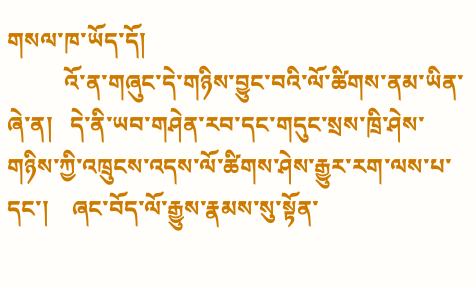གསལ་ཁ་ཡོད་དོ།
          འོ་ན་གཞུང་དེ་གཉིས་བྱུང་བའི་ལོ་ཚིགས་ནམ་ཡིན་ཞེ་ན།   དེ་ནི་ཡབ་གཤེན་རབ་དང་གདུང་སྲས་ཁྲི་ཤེས་གཉིས་ཀྱི་འཁྲུངས་འདས་ལོ་ཚིགས་ཤེས་རྒྱུར་རག་ལས་པ་དང་།    ཞང་བོད་ལོ་རྒྱུས་རྣམས་སུ་སྟོན་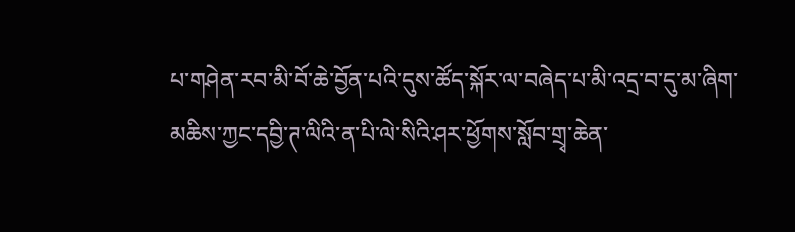པ་གཤེན་རབ་མི་བོ་ཆེ་བྱོན་པའི་དུས་ཚོད་སྐོར་ལ་བཞེད་པ་མི་འདྲ་བ་དུ་མ་ཞིག་མཆིས་ཀྱང་དབྱི་ཊ་ལིའི་ན་པི་ལེ་སིའི་ཤར་ཕྱོགས་སློབ་གྲྭ་ཆེན་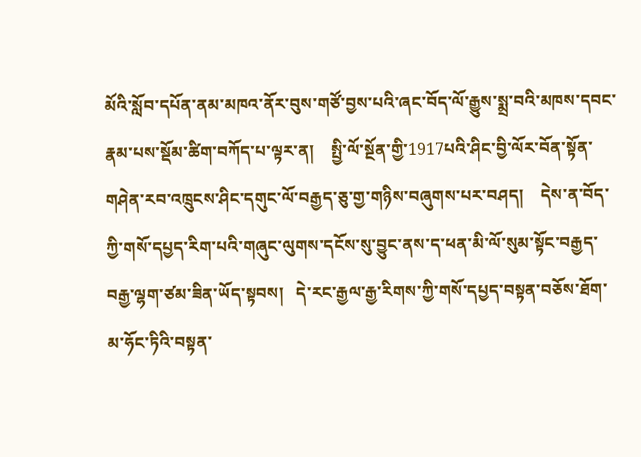མོའི་སློབ་དཔོན་ནམ་མཁའ་ནོར་བུས་གཙོ་བྱས་པའི་ཞང་བོད་ལོ་རྒྱུས་སྨྲ་བའི་མཁས་དབང་རྣམ་པས་སྡོམ་ཚིག་བཀོད་པ་ལྟར་ན།    སྤྱི་ལོ་སྔོན་གྱི་1917པའི་ཤིང་བྱི་ལོར་བོན་སྟོན་གཤེན་རབ་འཁྲུངས་ཤིང་དགུང་ལོ་བརྒྱད་ཅུ་གྱ་གཉིས་བཞུགས་པར་བཤད།    དེས་ན་བོད་ཀྱི་གསོ་དཔྱད་རིག་པའི་གཞུང་ལུགས་དངོས་སུ་བྱུང་ནས་ད་ཕན་མི་ལོ་སུམ་སྟོང་བརྒྱད་བརྒྱ་ལྷག་ཙམ་ཟིན་ཡོད་སྟབས།   དེ་རང་རྒྱལ་རྒྱ་རིགས་ཀྱི་གསོ་དཔྱད་བསྟན་བཅོས་ཐོག་མ་ཧོང་ཏིའི་བསྟན་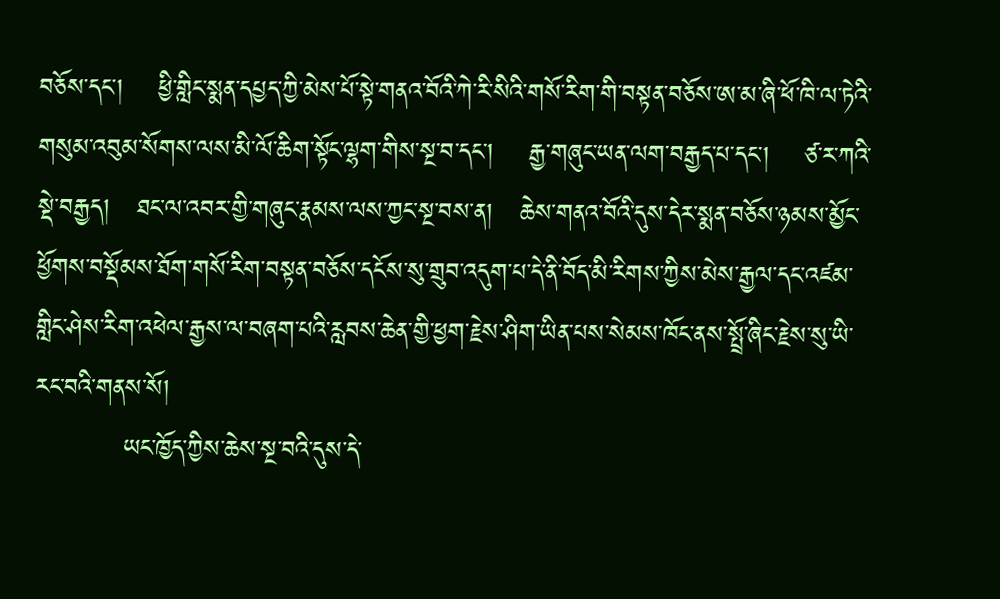བཅོས་དང་།    ཕྱི་གླིང་སྨན་དཔྱད་ཀྱི་མེས་པོ་སྟེ་གནའ་བོའི་ཀེ་རི་སིའི་གསོ་རིག་གི་བསྟན་བཅོས་ཨ་མ་ཞི་ཕོ་ཁི་ལ་ཏེའི་གསུམ་འབུམ་སོགས་ལས་མི་ལོ་ཆིག་སྟོང་ལྷག་གིས་སྔ་བ་དང་།    རྒྱ་གཞུང་ཡན་ལག་བརྒྱད་པ་དང་།    ཙ་ར་ཀའི་སྡེ་བརྒྱད།   ཐང་ལ་འབར་གྱི་གཞུང་རྣམས་ལས་ཀྱང་སྔ་བས་ན།   ཆེས་གནའ་བོའི་དུས་དེར་སྨན་བཅོས་ཉམས་མྱོང་ཕྱོགས་བསྡོམས་ཐོག་གསོ་རིག་བསྟན་བཅོས་དངོས་སུ་གྲུབ་འདུག་པ་དེ་ནི་བོད་མི་རིགས་ཀྱིས་མེས་རྒྱལ་དང་འཛམ་གླིང་ཤེས་རིག་འཕེལ་རྒྱས་ལ་བཞག་པའི་རླབས་ཆེན་གྱི་ཕྱག་རྗེས་ཤིག་ཡིན་པས་སེམས་ཁོང་ནས་སྤྲོ་ཞིང་རྗེས་སུ་ཡི་རང་བའི་གནས་སོ།
          ཡང་ཁྱོད་ཀྱིས་ཆེས་སྔ་བའི་དུས་དེ་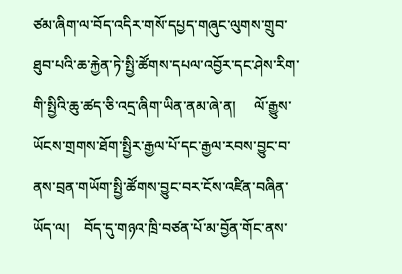ཙམ་ཞིག་ལ་བོད་འདིར་གསོ་དཔྱད་གཞུང་ལུགས་གྲུབ་ཐུབ་པའི་ཆ་རྐྱེན་ཏེ་སྤྱི་ཚོགས་དཔལ་འབྱོར་དང་ཤེས་རིག་གི་སྤྱིའི་ཆུ་ཚད་ཅི་འདྲ་ཞིག་ཡིན་ནམ་ཞེ་ན།     ལོ་རྒྱུས་ཡོངས་གྲགས་ཐོག་སྤྱིར་རྒྱལ་པོ་དང་རྒྱལ་རབས་བྱུང་བ་ནས་བྲན་གཡོག་སྤྱི་ཚོགས་བྱུང་བར་ངོས་འཛིན་བཞིན་ཡོད་ལ།    བོད་དུ་གཉའ་ཁྲི་བཙན་པོ་མ་བྱོན་གོང་ནས་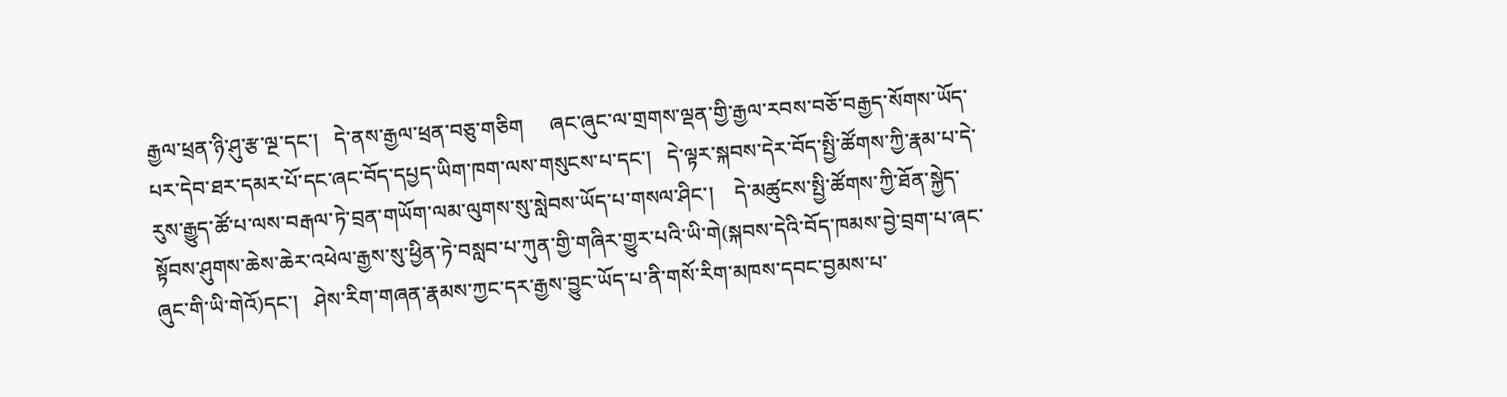རྒྱལ་ཕྲན་ཉི་ཤུ་རྩ་ལྔ་དང་།   དེ་ནས་རྒྱལ་ཕྲན་བཅུ་གཅིག     ཞང་ཞུང་ལ་གྲགས་ལྡན་གྱི་རྒྱལ་རབས་བཅོ་བརྒྱད་སོགས་ཡོད་པར་དེབ་ཐར་དམར་པོ་དང་ཞང་བོད་དཔྱད་ཡིག་ཁག་ལས་གསུངས་པ་དང་།   དེ་ལྟར་སྐབས་དེར་བོད་སྤྱི་ཚོགས་ཀྱི་རྣམ་པ་དེ་རུས་རྒྱུད་ཚོ་པ་ལས་བརྒལ་ཏེ་བྲན་གཡོག་ལམ་ལུགས་སུ་སླེབས་ཡོད་པ་གསལ་ཤིང་།    དེ་མཚུངས་སྤྱི་ཚོགས་ཀྱི་ཐོན་སྐྱེད་སྟོབས་ཤུགས་ཆེས་ཆེར་འཕེལ་རྒྱས་སུ་ཕྱིན་ཏེ་བསླབ་པ་ཀུན་གྱི་གཞིར་གྱུར་པའི་ཡི་གེ(སྐབས་དེའི་བོད་ཁམས་བྱེ་བྲག་པ་ཞང་ཞུང་གི་ཡི་གེའོ)དང་།   ཤེས་རིག་གཞན་རྣམས་ཀྱང་དར་རྒྱས་བྱུང་ཡོད་པ་ནི་གསོ་རིག་མཁས་དབང་བྱམས་པ་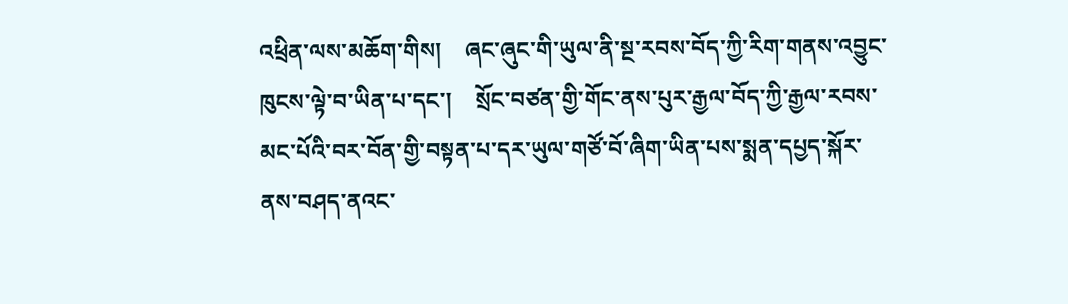འཕྲིན་ལས་མཆོག་གིས།    ཞང་ཞུང་གི་ཡུལ་ནི་སྔ་རབས་བོད་ཀྱི་རིག་གནས་འབྱུང་ཁུངས་ལྟེ་བ་ཡིན་པ་དང་།    སྲོང་བཙན་གྱི་གོང་ནས་པུར་རྒྱལ་བོད་ཀྱི་རྒྱལ་རབས་མང་པོའི་བར་བོན་གྱི་བསྟན་པ་དར་ཡུལ་གཙོ་བོ་ཞིག་ཡིན་པས་སྨན་དཔྱད་སྐོར་ནས་བཤད་ནའང་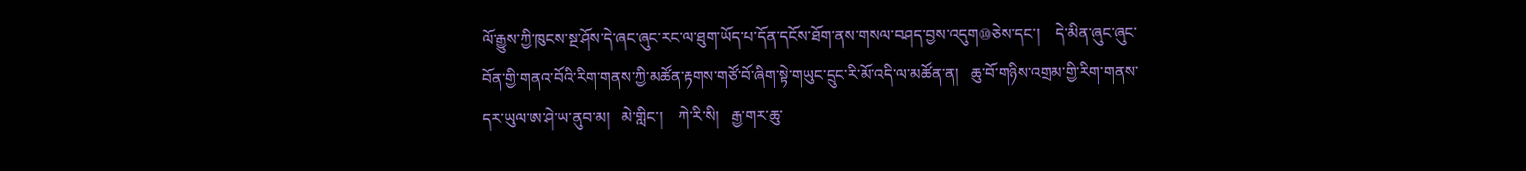ལོ་རྒྱུས་ཀྱི་ཁུངས་སྔ་ཤོས་དེ་ཞང་ཞུང་རང་ལ་ཐུག་ཡོད་པ་དོན་དངོས་ཐོག་ནས་གསལ་བཤད་བྱས་འདུག⑩ཅེས་དང་།    དེ་མིན་ཞུང་ཞུང་བོན་གྱི་གནའ་བོའི་རིག་གནས་ཀྱི་མཚོན་རྟགས་གཙོ་བོ་ཞིག་སྟེ་གཡུང་དྲུང་རི་མོ་འདི་ལ་མཚོན་ན།   ཆུ་བོ་གཉིས་འགྲམ་གྱི་རིག་གནས་དར་ཡུལ་ཨ་ཤེ་ཡ་ནུབ་མ།   མེ་གླིང་།    ཀེ་རི་སི།   རྒྱ་གར་ཆུ་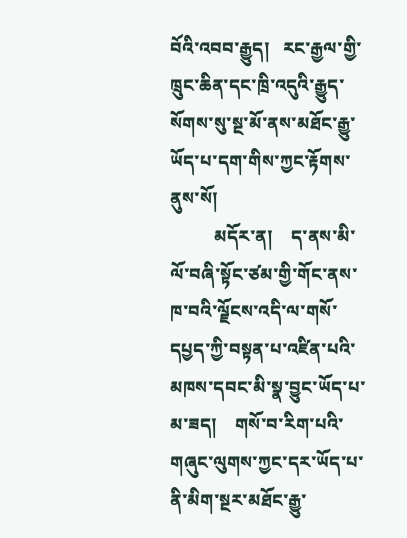བོའི་འབབ་རྒྱུད།   རང་རྒྱལ་གྱི་ཁྲུང་ཆིན་དང་ཁྲི་འདུའི་རྒྱུད་སོགས་སུ་སྔ་མོ་ནས་མཐོང་རྒྱུ་ཡོད་པ་དག་གིས་ཀྱང་རྟོགས་ནུས་སོ།
          མདོར་ན།    ད་ནས་མི་ལོ་བཞི་སྟོང་ཙམ་གྱི་གོང་ནས་ཁ་བའི་ལྗོངས་འདི་ལ་གསོ་དཔྱད་ཀྱི་བསྟན་པ་འཛིན་པའི་མཁས་དབང་མི་སྣ་བྱུང་ཡོད་པ་མ་ཟད།    གསོ་བ་རིག་པའི་གཞུང་ལུགས་ཀྱང་དར་ཡོད་པ་ནི་མིག་སྔར་མཐོང་རྒྱུ་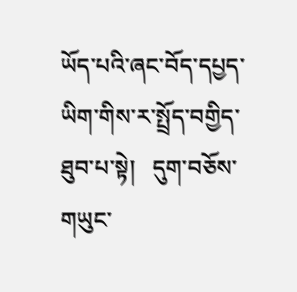ཡོད་པའི་ཞང་བོད་དཔྱད་ཡིག་གིས་ར་སྤྲོད་བགྱིད་ཐུབ་པ་སྟེ།   དུག་བཅོས་གཡུང་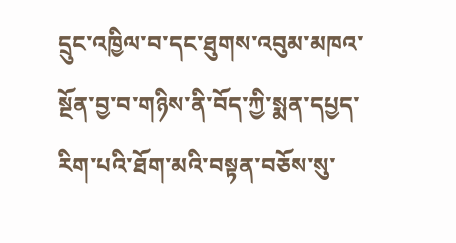དྲུང་འཁྱིལ་བ་དང་ཐུགས་འབུམ་མཁའ་སྔོན་བྱ་བ་གཉིས་ནི་བོད་ཀྱི་སྨན་དཔྱད་རིག་པའི་ཐོག་མའི་བསྟན་བཅོས་སུ་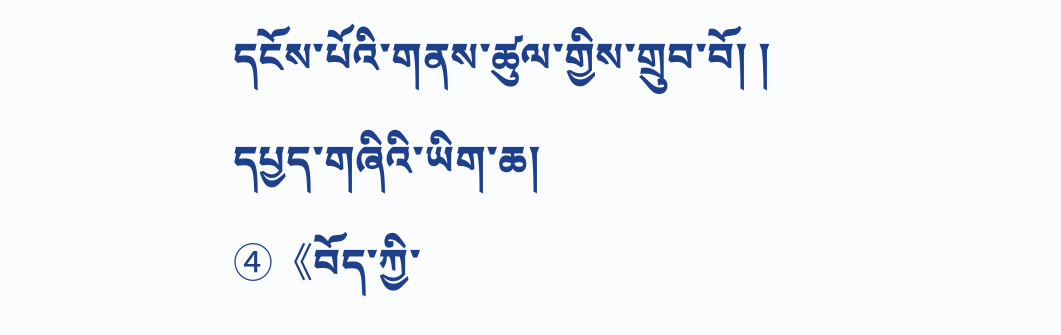དངོས་པོའི་གནས་ཚུལ་གྱིས་གྲུབ་བོ། །
དཔྱད་གཞིའི་ཡིག་ཆ།
④《བོད་ཀྱི་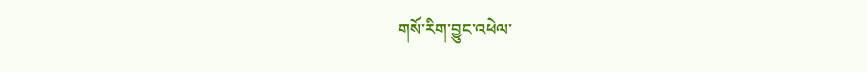གསོ་རིག་བྱུང་འཕེལ་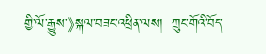གྱི་ལོ་རྒྱུས་》སྐལ་བཟང་འཕྲིན་ལས།  ཀྲུང་གོའི་བོད་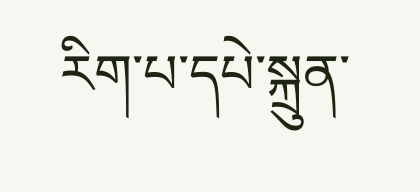རིག་པ་དཔེ་སྐྲུན་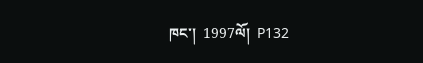ཁང་།  1997ལོ།  P132